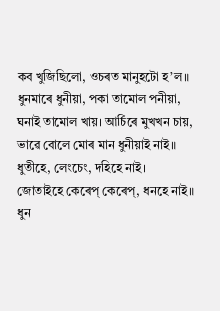কব খুজিছিলো, ওচৰত মানুহটো হ’ল॥
ধুনমাৰে ধুনীয়া, পকা তামোল পনীয়া,
ঘনাই তামোল খায়। আৰ্চিৰে মুখখন চায়,
ভাৱে বোলে মোৰ মান ধুনীয়াই নাই॥
ধুতীহে, লেংচেং, দহিহে নাই।
জোতাইহে কেৰেপ্ কেৰেপ্, ধনহে নাই॥
ধুন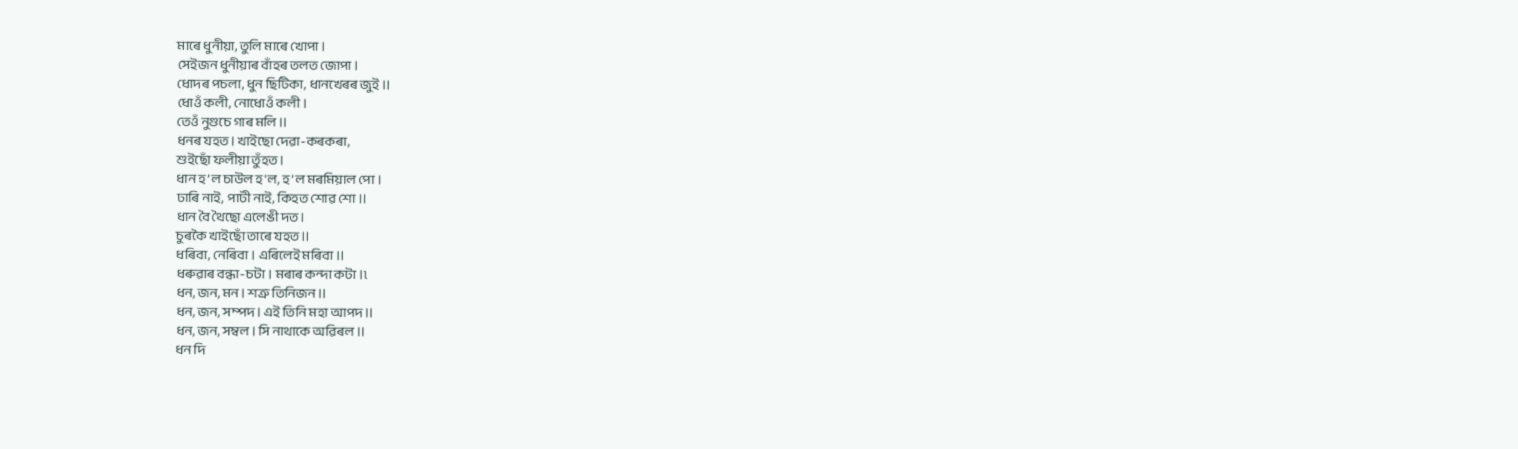মাৰে ধুনীয়া, তুলি মাৰে খোপা।
সেইজন ধুনীয়াৰ বাঁহৰ তলত জোপা।
ধোদৰ পচলা, ধুন ছিটিকা, ধানখেৰৰ জুই॥
ধোওঁ কলী, নোধোওঁ কলী।
তেওঁ নুগুচে গাৰ মলি॥
ধনৰ যহত। খাইছো দেৱা-কৰকৰা,
শুইছোঁ ফলীয়া তুঁহত।
ধান হ’ল চাউল হ'ল, হ’ল মৰমিয়াল পো।
ঢাৰি নাই, পাটী নাই, কিহত শোৱ শো॥
ধান বৈ থৈছো এলেঙী দত।
চুৰকৈ খাইছোঁ তাৰে যহত॥
ধৰিবা, নেৰিবা। এৰিলেই মৰিবা॥
ধৰুৱাৰ বন্ধা-চটা। মৰাৰ কন্দা কটা।৷
ধন, জন, মন। শত্ৰু তিনিজন॥
ধন, জন, সম্পদ। এই তিনি মহা আপদ॥
ধন, জন, সম্বল। সি নাথাকে অৱিৰল॥
ধন দি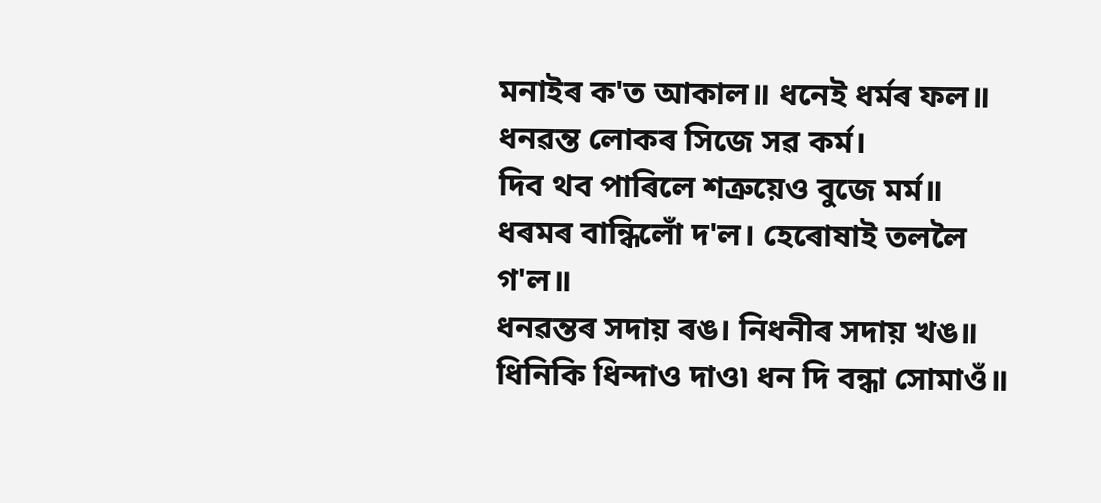মনাইৰ ক'ত আকাল॥ ধনেই ধৰ্মৰ ফল॥
ধনৱন্ত লোকৰ সিজে সৱ কৰ্ম।
দিব থব পাৰিলে শত্ৰুয়েও বুজে মৰ্ম॥
ধৰমৰ বান্ধিলোঁ দ'ল। হেৰোষাই তললৈ গ'ল॥
ধনৱন্তৰ সদায় ৰঙ। নিধনীৰ সদায় খঙ॥
ধিনিকি ধিন্দাও দাও৷ ধন দি বন্ধা সোমাওঁ॥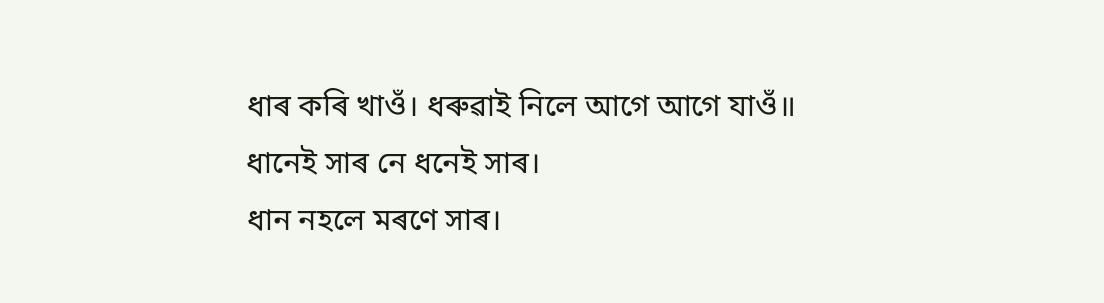ধাৰ কৰি খাওঁ। ধৰুৱাই নিলে আগে আগে যাওঁ॥
ধানেই সাৰ নে ধনেই সাৰ।
ধান নহলে মৰণে সাৰ।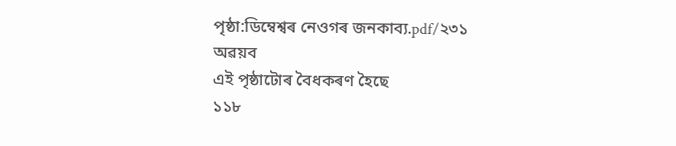পৃষ্ঠা:ডিম্বেশ্বৰ নেওগৰ জনকাব্য.pdf/২৩১
অৱয়ব
এই পৃষ্ঠাটোৰ বৈধকৰণ হৈছে
১১৮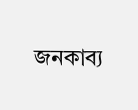জনকাব্য